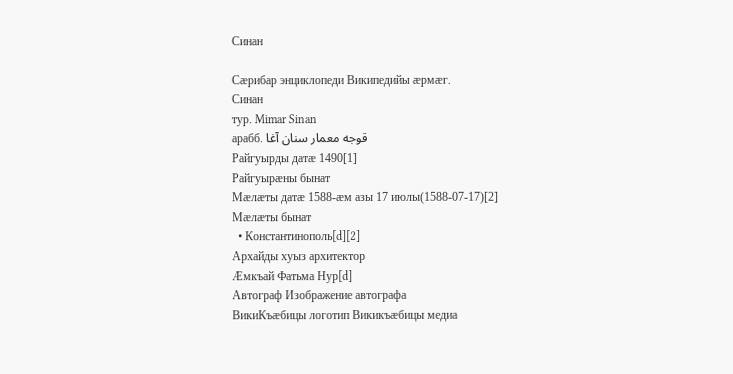Синан

Сæрибар энциклопеди Википедийы æрмæг.
Синан
тур. Mimar Sinan
арабб. قوجه معمار سنان آغا
Райгуырды датæ 1490[1]
Райгуырæны бынат
Мæлæты датæ 1588-æм азы 17 июлы(1588-07-17)[2]
Мæлæты бынат
  • Константинополь[d][2]
Архайды хуыз архитектор
Æмкъай Фатьма Нур[d]
Автограф Изображение автографа
ВикиКъæбицы логотип Викикъæбицы медиа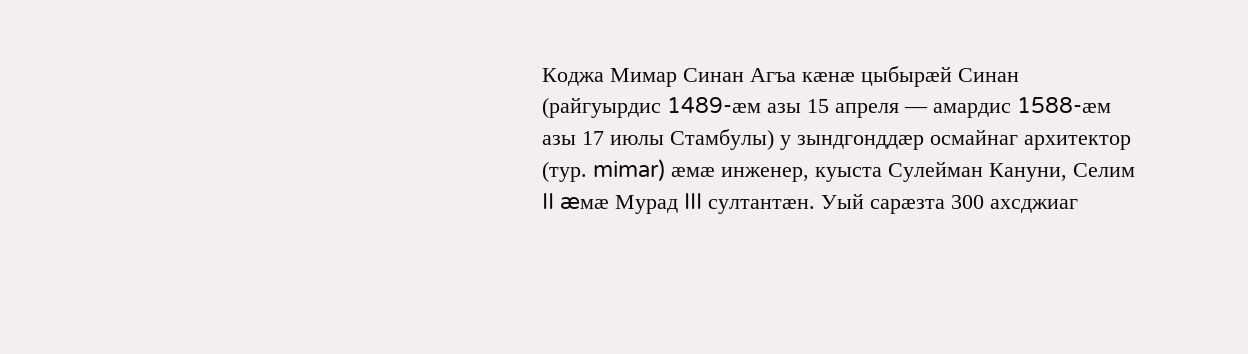Коджа Мимар Синан Агъа кæнæ цыбырæй Синан (райгуырдис 1489-æм азы 15 апреля — амардис 1588-æм азы 17 июлы Стамбулы) у зындгонддæр осмайнаг архитектор (тур. mimar) æмæ инженер, куыста Сулейман Кануни, Селим II æмæ Мурад III султантæн. Уый сарæзта 300 ахсджиаг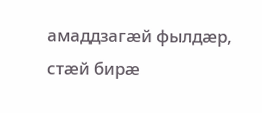амаддзагæй фылдæр, стæй бирæ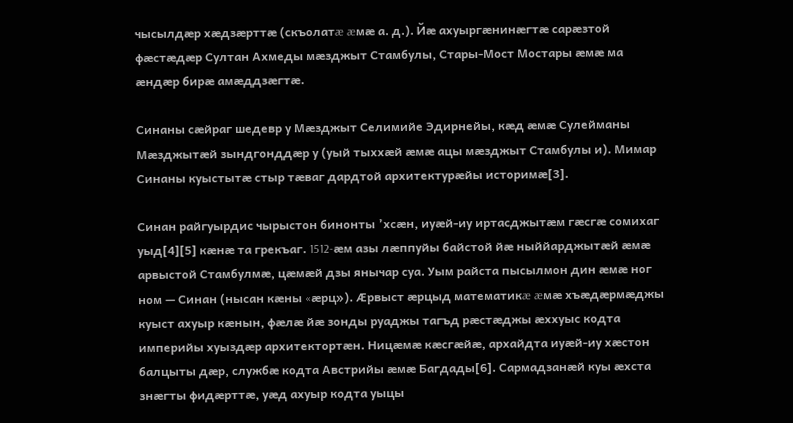чысылдæр хæдзæрттæ (скъолатæ æмæ а. д.). Йæ ахуыргæнинæгтæ сарæзтой фæстæдæр Султан Ахмеды мæзджыт Стамбулы, Стары-Мост Мостары æмæ ма æндæр бирæ амæддзæгтæ.

Синаны сæйраг шедевр у Мæзджыт Селимийе Эдирнейы, кæд æмæ Сулейманы Мæзджытæй зындгонддæр у (уый тыххæй æмæ ацы мæзджыт Стамбулы и). Мимар Синаны куыстытæ стыр тæваг дардтой архитектурæйы историмæ[3].

Синан райгуырдис чырыстон бинонты ’хсæн, иуæй-иу иртасджытæм гæсгæ сомихаг уыд[4][5] кæнæ та грекъаг. 1512-æм азы лæппуйы байстой йæ ныййарджытæй æмæ арвыстой Стамбулмæ, цæмæй дзы янычар суа. Уым райста пысылмон дин æмæ ног ном — Синан (нысан кæны «æрц»). Æрвыст æрцыд математикæ æмæ хъæдæрмæджы куыст ахуыр кæнын, фæлæ йæ зонды руаджы тагъд рæстæджы æххуыс кодта империйы хуыздæр архитектортæн. Ницæмæ кæсгæйæ, архайдта иуæй-иу хæстон балцыты дæр, службæ кодта Австрийы æмæ Багдады[6]. Сармадзанæй куы æхста знæгты фидæрттæ, уæд ахуыр кодта уыцы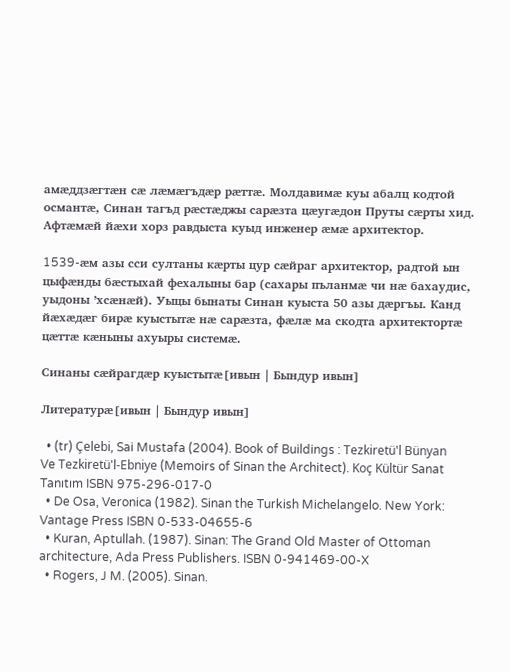амæддзæгтæн сæ лæмæгъдæр рæттæ. Молдавимæ куы абалц кодтой османтæ, Синан тагъд рæстæджы сарæзта цæугæдон Пруты сæрты хид. Афтæмæй йæхи хорз равдыста куыд инженер æмæ архитектор.

1539-æм азы сси султаны кæрты цур сæйраг архитектор, радтой ын цыфæнды бæстыхай фехалыны бар (сахары пъланмæ чи нæ бахаудис, уыдоны ’хсæнæй). Уыцы бынаты Синан куыста 50 азы дæргъы. Канд йæхæдæг бирæ куыстытæ нæ сарæзта, фæлæ ма скодта архитектортæ цæттæ кæныны ахуыры системæ.

Синаны сæйрагдæр куыстытæ[ивын | Бындур ивын]

Литературæ[ивын | Бындур ивын]

  • (tr) Çelebi, Sai Mustafa (2004). Book of Buildings : Tezkiretü'l Bünyan Ve Tezkiretü'l-Ebniye (Memoirs of Sinan the Architect). Koç Kültür Sanat Tanıtım ISBN 975-296-017-0
  • De Osa, Veronica (1982). Sinan the Turkish Michelangelo. New York: Vantage Press ISBN 0-533-04655-6
  • Kuran, Aptullah. (1987). Sinan: The Grand Old Master of Ottoman architecture, Ada Press Publishers. ISBN 0-941469-00-X
  • Rogers, J M. (2005). Sinan.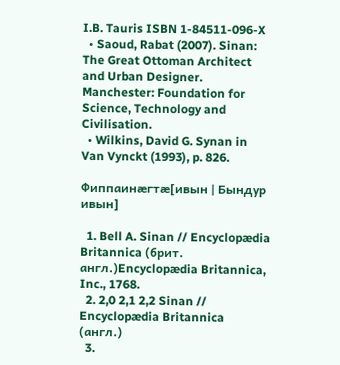I.B. Tauris ISBN 1-84511-096-X
  • Saoud, Rabat (2007). Sinan: The Great Ottoman Architect and Urban Designer. Manchester: Foundation for Science, Technology and Civilisation.
  • Wilkins, David G. Synan in Van Vynckt (1993), p. 826.

Фиппаинæгтæ[ивын | Бындур ивын]

  1. Bell A. Sinan // Encyclopædia Britannica (брит. англ.)Encyclopædia Britannica, Inc., 1768.
  2. 2,0 2,1 2,2 Sinan // Encyclopædia Britannica (англ.)
  3.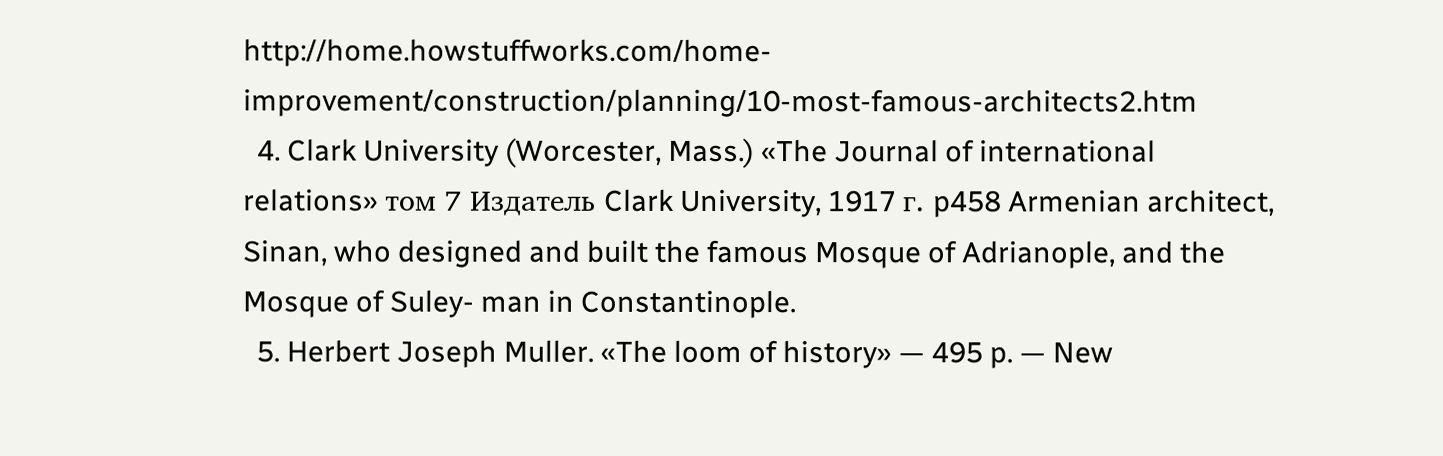http://home.howstuffworks.com/home-improvement/construction/planning/10-most-famous-architects2.htm
  4. Clark University (Worcester, Mass.) «The Journal of international relations» том 7 Издатель Clark University, 1917 г. p458 Armenian architect, Sinan, who designed and built the famous Mosque of Adrianople, and the Mosque of Suley- man in Constantinople.
  5. Herbert Joseph Muller. «The loom of history» — 495 p. — New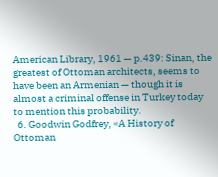American Library, 1961 — p.439: Sinan, the greatest of Ottoman architects, seems to have been an Armenian — though it is almost a criminal offense in Turkey today to mention this probability.
  6. Goodwin Godfrey, «A History of Ottoman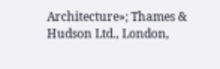Architecture»; Thames & Hudson Ltd., London,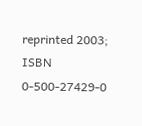reprinted 2003; ISBN 0-500-27429-0